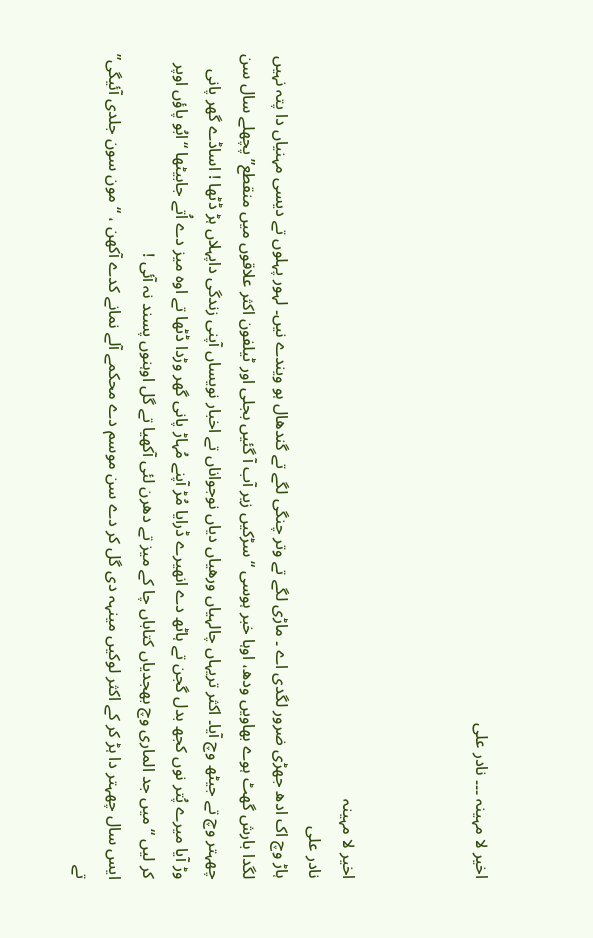اخیر لا مہینہ ۔۔۔ نادر علی



اخیر لا مہینہ
نادر علی
ہاڑ وچ اک ادھ جھڑی ضرور لگدی اے ۔ ماڑی لگے تے وتر چنگی لگے تے گندھال ہو ویندے نیں۔ لہور پہلوں تے دیسی مہنیاں دا پتہ نہیں لگدا بارش گھٹ ہوے بھاویں ودھ، اوہا خبر ہوسی “سڑکیں زیر آب آ گئیں بجلی اور ٹیلفون اکثر علاقوں میں منقطع”پچھلے سال سن چھہتر وچ تے جیٹھ وچ آیا۔ اکثر تریہاں چالہیاں ورھیاں دیاں نوجواناں تے اخبار نویساں آپنی زندگی داپہلاں ہڑ ڈٹھا ! اساڈے گھر پانی وڑ آیا میرے پُتر نوں کجھ بدل گجن تے ہاٹھ دے انھیرے ڈرایا مُڑ آپنے مُہاڑ پانی گھر وڑدا ڈٹھا تے اوہ میز دے اُتے جابیٹھا “ابُو پاؤں اوپر کر لیں “میں جد الماری وچ بھجدیاں کتاباں چا کے میز تے دھرن لئی آکھیا تے گل اوہنوں پسند نہ آئی !
ایس سال چھہتر دا ہڑ کر کے اکثر لوکیں مینہہ دی گل کر دے سن موسم دے محکمے آلے نمانے کدے آکھن ، “مون سون جلدی آئیگی”
تے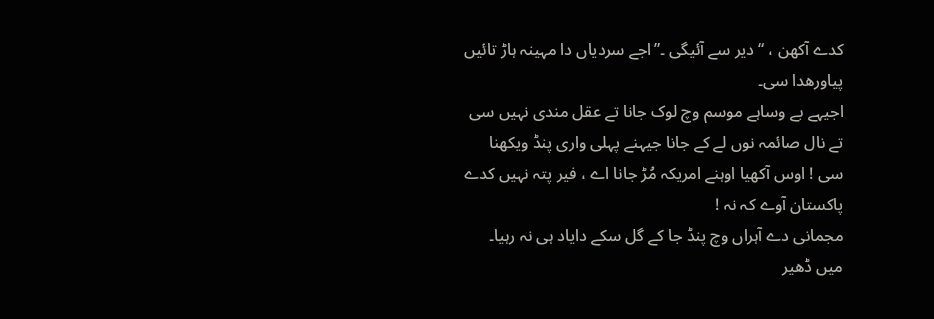کدے آکھن ، “دیر سے آئیگی ۔”اجے سردیاں دا مہینہ ہاڑ تائیں پیاورھدا سی۔
اجیہے بے وساہے موسم وچ لوک جانا تے عقل مندی نہیں سی تے نال صائمہ نوں لے کے جانا جیہنے پہلی واری پنڈ ویکھنا سی ! اوس آکھیا اوہنے امریکہ مُڑ جانا اے ، فیر پتہ نہیں کدے پاکستان آوے کہ نہ !
مجمانی دے آہراں وچ پنڈ جا کے گل سکے دایاد ہی نہ رہیا۔ میں ڈھیر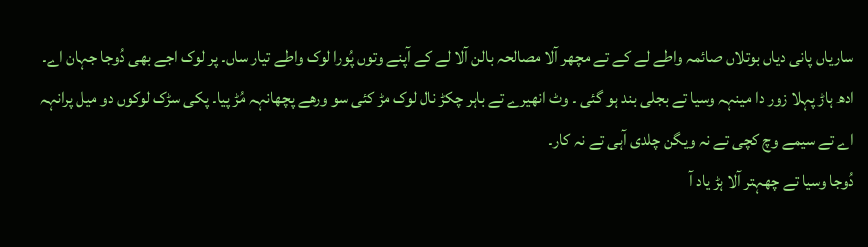ساریاں پانی دیاں بوتلاں صائمہ واطے لے کے تے مچھر آلا مصالحہ بالن آلا لے کے آپنے وتوں پُورا لوک واطے تیار ساں۔ پر لوک اجے بھی دُوجا جہان اے۔ ادھ ہاڑ پہلا زور دا مینہہ وسیا تے بجلی بند ہو گئی ۔ وٹ انھیرے تے باہر چکڑ نال لوک مڑ کئی سو ورھے پچھانہہ مُڑ پیا۔ پکی سڑک لوکوں دو میل پرانہہ اے تے سیمے وچ کچی تے نہ ویگن چلدی آہی تے نہ کار۔
دُوجا وسیا تے چھہتر آلا ہڑ یاد آ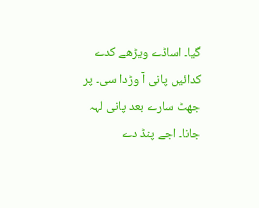گیا۔ اساڈے ویڑھے کدے کدائیں پانی آ وڑدا سی۔ پر جھٹ سارے بعد پانی لہہ جانا۔ اجے پنڈ دے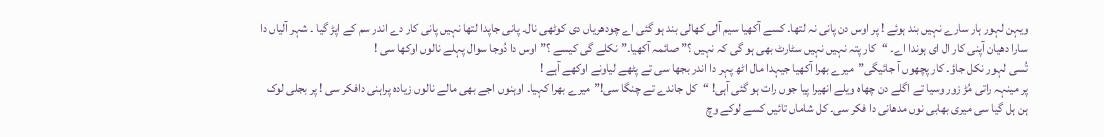ویہن لہور ہار سارے نہیں بند ہوئے ! پر اوس دن پانی نہ لتھا۔ کسے آکھیا سیم آلی کھالی بند ہو گئی اے چودھریاں دی کوٹھی نال۔ پانی جاپدا لتھا نہیں پانی کار دے اندر سم کے اپڑ گیا ۔ شہر آلیاں دا سارا دھیان آپنی کار ال ای ہوندا اے۔ “کار پتہ نہیں نہیں سٹارٹ بھی ہو گی کہ نہیں ؟” صائمہ آکھیا۔”نکلے گی کیسے ؟”اوس دا دُوجا سوال پہلے نالوں اوکھا سی !
تُسی لہور نکل جاؤ۔ کار پچھوں آ جائیگی”میرے بھرا آکھیا جیہدا مال اٹھ پہر دا اندر بجھا سی تے پٹھے لیاونے اوکھے آہے !
پر مینہہ راتی مُڑ زور وسیا تے اگلے دن چھاہ ویلے انھیرا پیا جوں رات ہو گئی آہی! “کل جاندے تے چنگا سی!”میرے بھرا کہیا۔ اوہنوں اجے بھی مالے نالوں زیادہ پراہنی دافکر سی ! پر بجلی لوک ہن ہل گیا سی میری بھابی نوں مدھانی دا فکر سی۔ کل شاماں تائیں کسے لوکے وچ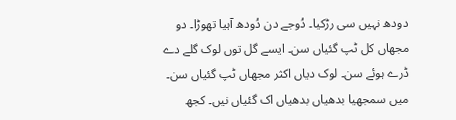دودھ نہیں سی رڑکیا۔ دُوجے دن دُودھ آہیا تھوڑا۔ دو مجھاں کل ٹپ گئیاں سن۔ ایسے گل توں لوک گلے دے ڈرے ہوئے سن۔ لوک دیاں اکثر مجھاں ٹپ گئیاں سن۔ میں سمجھیا بدھیاں بدھیاں اک گئیاں نیں۔ کجھ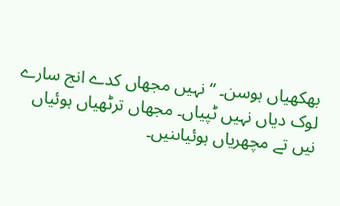بھکھیاں ہوسن۔ “نہیں مجھاں کدے انج سارے لوک دیاں نہیں ٹپیاں۔ مجھاں ترٹھیاں ہوئیاں نیں تے مچھریاں ہوئیاںنیں۔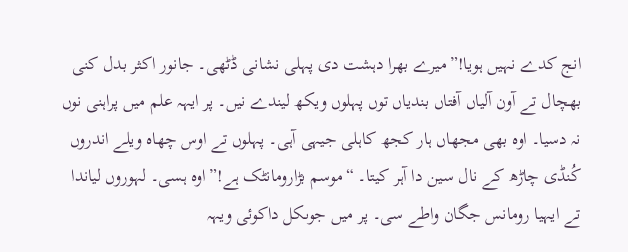انج کدے نہیں ہویا!”میرے بھرا دہشت دی پہلی نشانی ڈٹھی۔ جانور اکثر بدل کنی بھچال تے آون آلیاں آفتاں بندیاں توں پہلوں ویکھ لیندے نیں۔ پر ایہہ علم میں پراہنی نوں نہ دسیا۔ اوہ بھی مجھاں ہار کجھ کاہلی جیہی آہی۔ پہلوں تے اوس چھاہ ویلے اندروں کُنڈی چاڑھ کے نال سین دا آہر کیتا۔ “موسم بڑارومانٹک ہے!”اوہ ہسی۔ لہوروں لیاندا تے ایہیا رومانس جگان واطے سی۔ پر میں جوںکل داکوئی ویہہ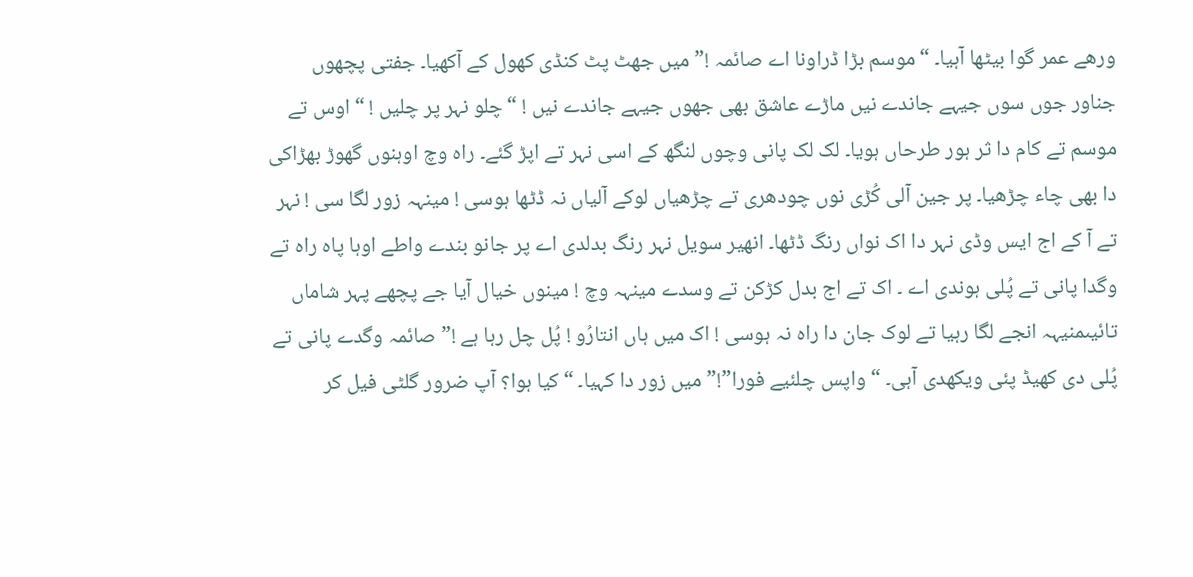ورھے عمر گوا بیٹھا آہیا۔ “موسم بڑا ڈراونا اے صائمہ !”میں جھٹ پٹ کنڈی کھول کے آکھیا۔ جفتی پچھوں جناور جوں سوں جیہے جاندے نیں ماڑے عاشق بھی جھوں جیہے جاندے نیں ! “چلو نہر پر چلیں ! “اوس تے موسم تے کام دا ثر ہور طرحاں ہویا۔ لک لک پانی وچوں لنگھ کے اسی نہر تے اپڑ گئے۔ راہ وچ اوہنوں گھوڑ بھڑاکی دا بھی چاء چڑھیا۔ پر جین آلی کُڑی نوں چودھری تے چڑھیاں لوکے آلیاں نہ ڈٹھا ہوسی ! مینہہ زور لگا سی ! نہر تے آ کے اج ایس وڈی نہر دا اک نواں رنگ ڈٹھا۔ انھیر سویل نہر رنگ بدلدی اے پر جانو بندے واطے اوہا پاہ راہ تے وگدا پانی تے پُلی ہوندی اے ۔ اک تے اج بدل کڑکن تے وسدے مینہہ وچ ! مینوں خیال آیا جے پچھے پہر شاماں تائیںمنیہہ انجے لگا رہیا تے لوک جان دا راہ نہ ہوسی ! اک میں ہاں انتارُو ! پُل چل رہا ہے !”صائمہ وگدے پانی تے پُلی دی کھیڈ پئی ویکھدی آہی۔ “واپس چلئیے فورا”!”میں زور دا کہیا۔ “کیا ہوا؟ آپ ضرور گلٹی فیل کر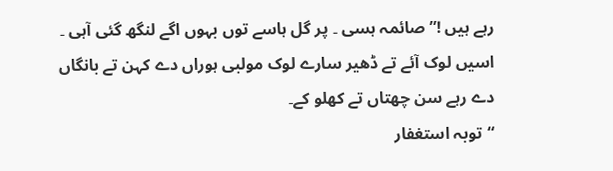رہے ہیں !” صائمہ ہسی ۔ پر گل ہاسے توں بہوں اگے لنگھ گئی آہی ۔ اسیں لوک آئے تے ڈھیر سارے لوک مولبی ہوراں دے کہن تے بانگاں دے رہے سن چھتاں تے کھلو کے۔
“توبہ استغفار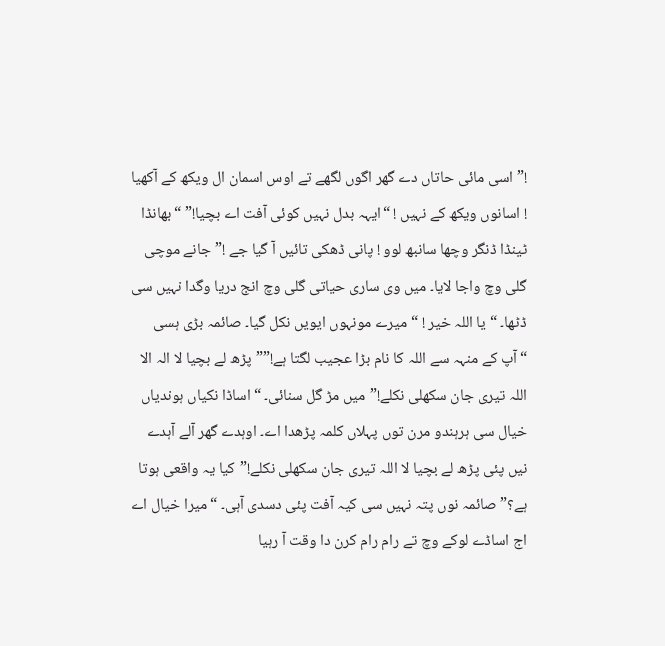!”اسی مائی حاتاں دے گھر اگوں لگھے تے اوس اسمان ال ویکھ کے آکھیا ! اسانوں ویکھ کے نہیں ! “ایہہ بدل نہیں کوئی آفت اے بچیا!” “بھانڈا ٹینڈا ڈنگر وچھا سانبھ لوو ! پانی ڈھکی تائیں آ گیا جے !”جانے موچی گلی وچ واجا لایا۔ میں وی ساری حیاتی گلی وچ انج دریا وگدا نہیں سی ڈٹھا۔ “یا اللہ خیر ! “میرے مونہوں ایویں نکل گیا۔ صائمہ بڑی ہسی “آپ کے منہہ سے اللہ کا نام بڑا عجیب لگتا ہے!””پڑھ لے بچیا لا الہ الا اللہ تیری جان سکھلی نکلے!”میں مڑ گل سنائی۔ “اساڈا نکیاں ہوندیاں خیال سی ہرہندو مرن توں پہلاں کلمہ پڑھدا اے۔ اوہدے گھر آلے آہدے نیں پئی پڑھ لے بچیا لا اللہ تیری جان سکھلی نکلے!”کیا یہ واقعی ہوتا ہے؟”صائمہ نوں پتہ نہیں سی کیہ آفت پئی دسدی آہی۔ “میرا خیال اے اج اساڈے لوکے وچ تے رام رام کرن دا وقت آ رہیا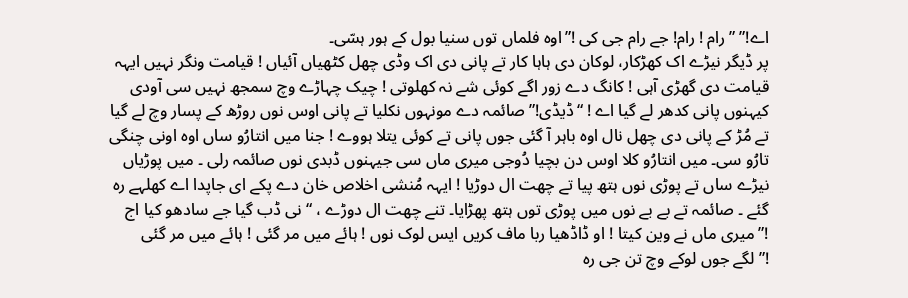اے!” ” رام ! رام! جے رام جی کی !”اوہ فلماں توں سنیا بول کے ہور ہسّی۔
پر ڈیگر نیڑے اک کھڑکار، لوکان دی ہاہا کار تے پانی دی اک وڈی چھل کٹھیاں آئیاں ! قیامت ونگر نہیں ایہہ قیامت دی گھڑی آہی ! کانگ دے زور اگے کوئی شے نہ کھلوتی ! چیک چہاڑے وچ سمجھ نہیں سی آودی کیہنوں پانی کدھر لے گیا اے ! “ڈیڈی!”صائمہ دے مونہوں نکلیا تے پانی اوس نوں روڑھ کے پسار وچ لے گیا تے مُڑ کے پانی دی چھل نال اوہ باہر آ گئی جوں پانی تے کوئی یتلا ہووے ! جنا میں انتارُو ساں اوہ اونی چنگی تارُو سی۔ میں انتارُو کلا اوس دن بچیا دُوجی میری ماں سی جیہنوں ڈبدی نوں صائمہ رلی ۔ میں پوڑیاں نیڑے ساں تے پوڑی نوں ہتھ پیا تے چھت ال دوڑیا ! ایہہ مُنشی اخلاص خان دے پکے ای جاپدا اے کھلہے رہ گئے ۔ صائمہ تے بے بے نوں میں پوڑی توں ہتھ پھڑایا۔ تنے چھت ال دوڑے ، “نی ڈب گیا جے سادھو کیا اج !”میری ماں نے وین کیتا ! او ڈاڈھیا ربا ماف کریں ایس لوک نوں ! ہائے میں مر گئی ! ہائے میں مر گئی !”لگے جوں لوکے وچ تن جی رہ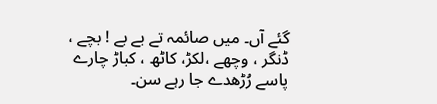گئے آں۔ میں صائمہ تے بے بے ! بچے ، ڈنگر ، وچھے ،لکڑ، کاٹھ ، کباڑ چارے پاسے رُڑھدے جا رہے سن۔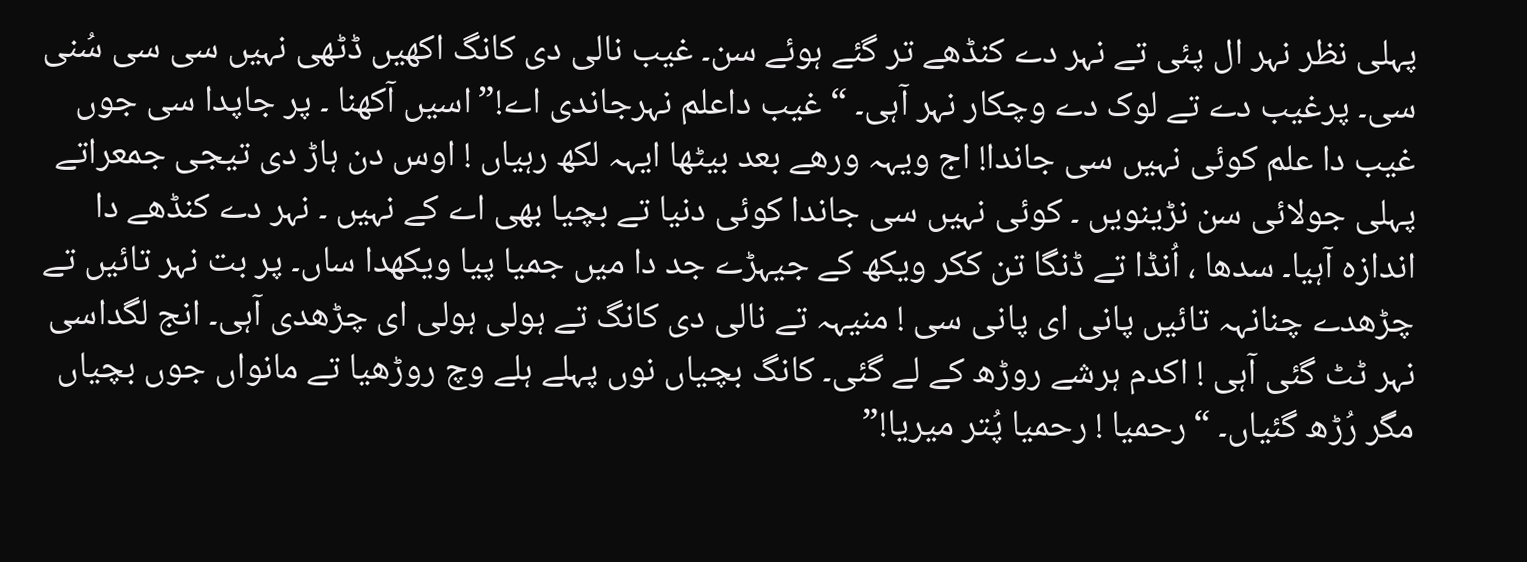پہلی نظر نہر ال پئی تے نہر دے کنڈھے تر گئے ہوئے سن۔ غیب نالی دی کانگ اکھیں ڈٹھی نہیں سی سی سُنی سی۔ پرغیب دے تے لوک دے وچکار نہر آہی۔ “غیب داعلم نہرجاندی اے!”اسیں آکھنا ۔ پر جاپدا سی جوں غیب دا علم کوئی نہیں سی جاندا! اج ویہہ ورھے بعد بیٹھا ایہہ لکھ رہیاں ! اوس دن ہاڑ دی تیجی جمعراتے پہلی جولائی سن نڑینویں ۔ کوئی نہیں سی جاندا کوئی دنیا تے بچیا بھی اے کے نہیں ۔ نہر دے کنڈھے دا اندازہ آہیا۔ سدھا ، اُنڈا تے ڈنگا تن ککر ویکھ کے جیہڑے جد دا میں جمیا پیا ویکھدا ساں۔ پر بت نہر تائیں تے چڑھدے چنانہہ تائیں پانی ای پانی سی ! منیہہ تے نالی دی کانگ تے ہولی ہولی ای چڑھدی آہی۔ انج لگداسی نہر ٹٹ گئی آہی ! اکدم ہرشے روڑھ کے لے گئی۔ کانگ بچیاں نوں پہلے ہلے وچ روڑھیا تے مانواں جوں بچیاں مگر رُڑھ گئیاں۔ “رحمیا ! رحمیا پُتر میریا!”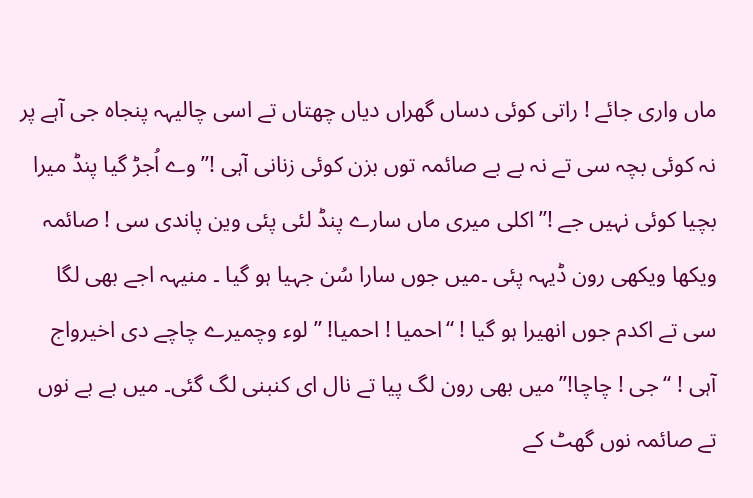ماں واری جائے ! راتی کوئی دساں گھراں دیاں چھتاں تے اسی چالیہہ پنجاہ جی آہے پر نہ کوئی بچہ سی تے نہ بے بے صائمہ توں بزن کوئی زنانی آہی !”وے اُجڑ گیا پنڈ میرا بچیا کوئی نہیں جے !”اکلی میری ماں سارے پنڈ لئی پئی وین پاندی سی ! صائمہ ویکھا ویکھی رون ڈیہہ پئی ۔میں جوں سارا سُن جہیا ہو گیا ۔ منیہہ اجے بھی لگا سی تے اکدم جوں انھیرا ہو گیا ! “احمیا ! احمیا! ” لوء وچمیرے چاچے دی اخیرواج آہی ! “جی ! چاچا!”میں بھی رون لگ پیا تے نال ای کنبنی لگ گئی۔ میں بے بے نوں تے صائمہ نوں گھٹ کے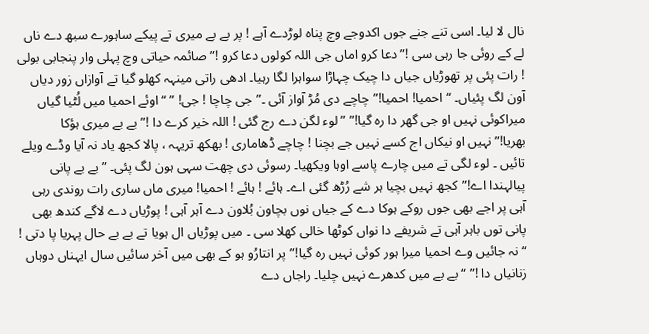نال لا لیا۔ اسی تنے جنے جوں اکدوجے وچ پناہ لوڑدے آہے ! پر بے بے میری تے پیکے ساہورے سبھ دے ناں لے کے روئی جا رہی سی !”دعا کرو اماں جی اللہ کولوں دعا کرو !”صائمہ حیاتی وچ پہلی وار پنجابی بولی ! رات پئی پر تھوڑیاں جیاں دا چیک چہاڑا سواہرا لگا رہیا۔ ادھی راتی مینہہ کھلو گیا تے آوازاں زور دیاں آون لگ پئیاں۔ “احمیا! احمیا!”چاچے دی مُڑ آواز آئی ۔”جی چاچا ! جی! ” “اوئے احمیا میں لُٹیا گیاں میراکوئی نہیں او جی گھر دا رہ گیا!” ”لوء لگن دے رج گئی ! اللہ خیر کرے دا !”بے بے میری ہؤکا بھریا!”نہیں او نیکاں اج کسے نہیں جے بچنا ! چاچے ڈھاماری ! بھکھ تریہہ ، پالا کجھ یاد نہ آیا وڈے ویلے تائیں ۔ لوء لگی تے میں چارے پاسے اوہا ویکھیا۔ رسوئی دی چھت سہی ہون لگ پئی۔ ”بے بے پانی پیالہندا اے!”کجھ نہیں بچیا ہر شے رُڑھ گئی اے۔ ہائے ! ہائے ! احمیا! میری ماں ساری رات روندی رہی آہی پر اجے بھی جوں روکے ہوکا دے کے جیاں نوں بچاون بُلاون دے آہر آہی ! پوڑیاں دے لاگے کندھ بھی پانی توں باہر آہی تے شریفے دا نواں کوٹھا خالی کھلا سی ۔ میں پوڑیاں ال ہویا تے بے بے حال پہریا پا دتی ! “نہ جائیں وے احمیا میرا ہور کوئی نہیں رہ گیا!”پر انتارُو ہو کے بھی میں آخر سائیں سال ایہناں دوہاں زنانیاں دا !” “بے بے میں کدھرے نہیں چلیا۔ راجاں دے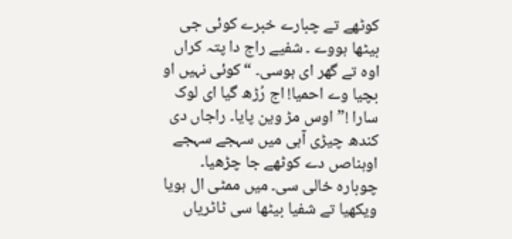کوٹھے تے چبارے خبرے کوئی جی بیٹھا ہووے ۔ شفیے راج دا پتہ کراں اوہ تے گھر ای ہوسی۔ “کوئی نہیں او بچیا وے احمیا! اج رُڑھ گیا ای لوک سارا !”اوس مڑ وین پایا۔ راجاں دی کندھ چیڑی آہی میں سہجے سہجے اوہناصں دے کوٹھے جا چڑھیا۔ چوبارہ خالی سی۔ میں ممٹی ال ہویا ویکھیا تے شفیا بیٹھا سی ٹاٹریاں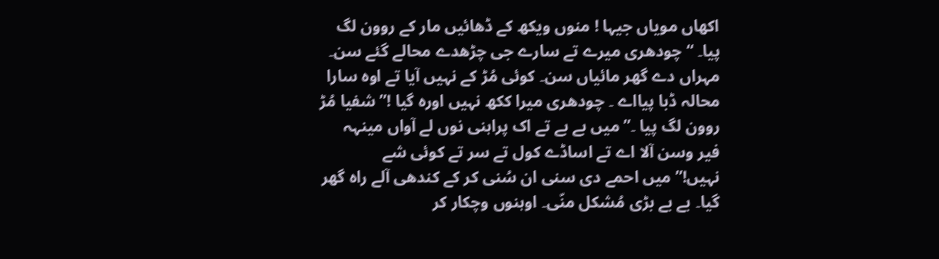اکھاں مویاں جیہا ! منوں ویکھ کے ڈھائیں مار کے روون لگ پیا۔ “چودھری میرے تے سارے جی چڑھدے محالے گئے سن۔ مہراں دے گھر مائیاں سن۔ کوئی مُڑ کے نہیں آیا تے اوہ سارا محالہ ڈبا پیااے ۔ چودھری میرا ککھ نہیں اورہ گیا !”شفیا مُڑ روون لگ پیا ۔”میں بے بے تے اک پراہنی نوں لے آواں مینہہ فیر وسن آلا اے تے اساڈے کول تے سر تے کوئی شے نہیں!”میں احمے دی سنی ان سُنی کر کے کندھی آلے راہ گھر گیا۔ بے بے بڑی مُشکل منّی۔ اوہنوں وچکار کر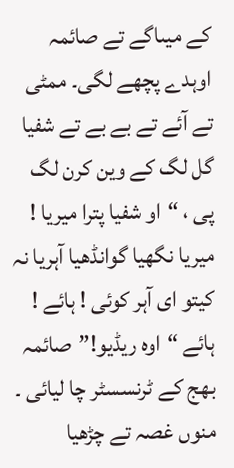کے میںاگے تے صائمہ اوہدے پچھے لگی۔ ممٹی تے آئے تے بے بے تے شفیا گل لگ کے وین کرن لگ پی ، “او شفیا پترا میریا ! میریا نگھیا گوانڈھیا آہریا نہ کیتو ای آہر کوئی ! ہائے ! ہائے “اوہ ریڈیو!”صائمہ بھج کے ٹرنسسٹر چا لیائی ۔ منوں غصہ تے چڑھیا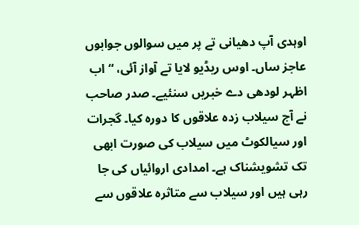اوہدی آپ دھیانی تے پر میں سوالوں جوابوں عاجز ساں۔ اوس ریڈیو لایا تے آواز آئی، “اب اظہر لودھی دے خبریں سنئیے۔ صدر صاحب نے آج سیلاب زدہ علاقوں کا دورہ کیا۔ گجرات اور سیالکوٹ میں سیلاب کی صورت ابھی تک تشویشناک ہے۔ امدادی اروائیاں کی جا رہی ہیں اور سیلاب سے متاثرہ علاقوں سے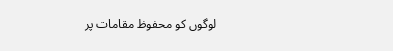لوگوں کو محفوظ مقامات پر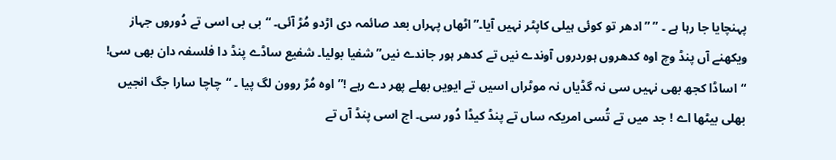پہنچایا جا رہا ہے ۔ ” ”ادھر تو کوئی ہیلی کاپٹر نہیں آیا۔”اٹھاں پہراں بعد صائمہ دی اڑدو مُڑ آئی۔ “بی بی اسی تے دُوروں جہاز ویکھنے آں پنڈ وچ اوہ کدھروں ہوردروں آوندے نیں تے کدھر ہور جاندے نیں”شفیا بولیا۔ شفیع ساڈے پنڈ دا فلسفہ دان بھی سی! “اساڈا کجھ بھی نہیں سی نہ گڈیاں نہ موٹراں اسیں تے ایویں بھلے پھر دے رہے !”اوہ مُڑ روون لگ پیا ۔ “چاچا سارا جگ انجیں بھلی بیٹھا اے ! جد میں تے تُسی امریکہ ساں تے پنڈ کیڈا دُور سی۔ اج اسی پنڈ آں تے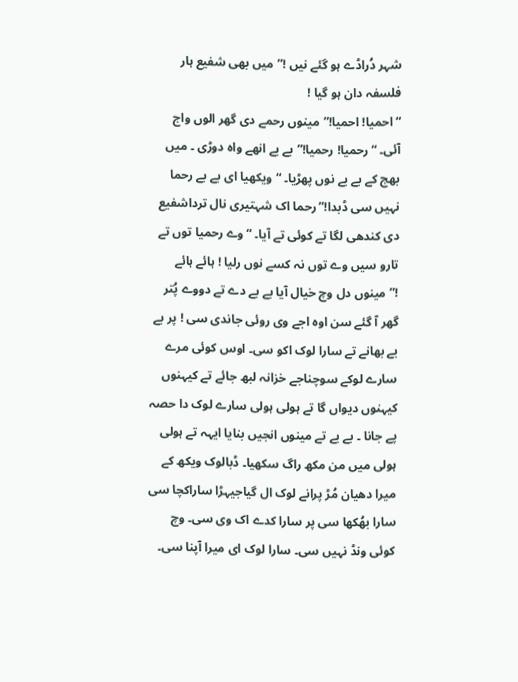شہر دُراڈے ہو گئے نیں !”میں بھی شفیع ہار فلسفہ دان ہو گیا !
“احمیا! احمیا!”مینوں رحمے دی گھر الوں واج آئی۔ “رحمیا! رحمیا!”بے بے انھے واہ دوڑی ۔ میں بھج کے بے بے نوں پھڑیا۔ “ویکھیا ای بے بے رحما نہیں سی ڈبدا!”رحما اک شہتیری نال ترداشفیع دی کندھی لگا تے کوئی تے آیا۔ “وے رحمیا توں تے تارو سیں وے توں نہ کسے نوں رلیا ! ہائے ہائے !”مینوں دل وچ خیال آیا بے بے دے تے دووے پُتر گھر آ گئے سن اوہ اجے وی روئی جاندی سی ! پر بے بے بھانے تے سارا لوک اکو سی۔ اوس کوئی مرے سارے لوکے سوچناجے خزانہ لبھ جائے تے کیہنوں کیہنوں دیواں گا تے ہولی ہولی سارے لوک دا حصہ پے جانا ۔ بے بے تے مینوں انجیں بنایا ایہہ تے ہولی ہولی میں من مکھ راگ سکھیا۔ ڈبالوک ویکھ کے میرا دھیان مُڑ پرانے لوک ال گیاجیہڑا ساراکچا سی سارا بھُکھا سی پر سارا کدے اک وی سی۔ وچ کوئی ونڈ نہیں سی۔ سارا لوک ای میرا آپنا سی۔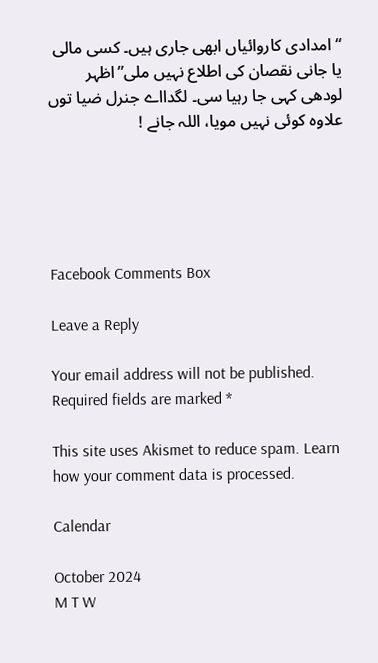“امدادی کاروائیاں ابھی جاری ہیں۔ کسی مالی یا جانی نقصان کی اطلاع نہیں ملی”اظہر لودھی کہی جا رہیا سی۔ لگدااے جنرل ضیا توں علاوہ کوئی نہیں مویا، اللہ جانے !





Facebook Comments Box

Leave a Reply

Your email address will not be published. Required fields are marked *

This site uses Akismet to reduce spam. Learn how your comment data is processed.

Calendar

October 2024
M T W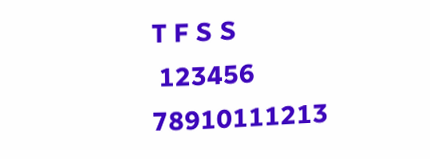T F S S
 123456
78910111213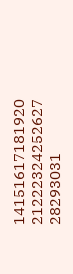14151617181920
21222324252627
28293031